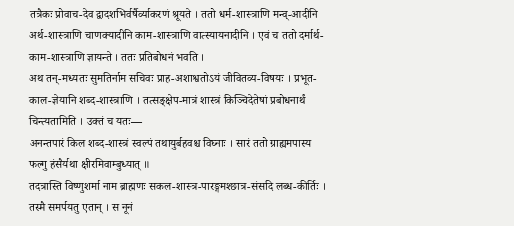तत्रैकः प्रोवाच-देव द्वादशभिर्वर्षैर्व्याकरणं श्रूयते । ततो धर्म-शास्त्राणि मन्व्-आदीनि अर्थ-शास्त्राणि चाणक्यादीनि काम-शास्त्राणि वात्स्यायनादीनि । एवं च ततो दर्मार्थ-काम-शास्त्राणि ज्ञायन्ते । ततः प्रतिबोधनं भवति ।
अथ तन्-मध्यतः सुमतिर्नाम सचिवः प्राह-अशाश्वतोऽयं जीवितव्य-विषयः । प्रभूत-काल-ज्ञेयानि शब्द-शास्त्राणि । तत्सङ्क्षेप-मात्रं शास्त्रं किञ्चिदेतेषां प्रबोधनार्थं चिन्त्यतामिति । उक्तं च यतः—
अनन्तपारं किल शब्द-शास्त्रं स्वल्पं तथायुर्बहवश्च विघ्नाः । सारं ततो ग्राह्यमपास्य फल्गु हंसैर्यथा क्षीरमिवाम्बुध्यात् ॥
तदत्रास्ति विष्णुशर्मा नाम ब्राह्मणः सकल-शास्त्र-पारङ्गमश्छात्र-संसदि लब्ध-कीर्तिः । तस्मै समर्पयतु एतान् । स नूनं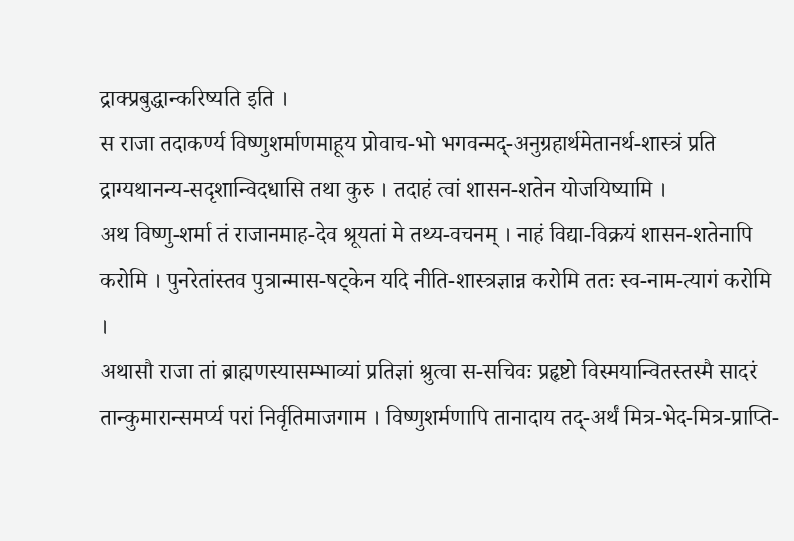द्राक्प्रबुद्धान्करिष्यति इति ।
स राजा तदाकर्ण्य विष्णुशर्माणमाहूय प्रोवाच-भो भगवन्मद्-अनुग्रहार्थमेतानर्थ-शास्त्रं प्रति द्राग्यथानन्य-सदृशान्विदधासि तथा कुरु । तदाहं त्वां शासन-शतेन योजयिष्यामि ।
अथ विष्णु-शर्मा तं राजानमाह-देव श्रूयतां मे तथ्य-वचनम् । नाहं विद्या-विक्रयं शासन-शतेनापि करोमि । पुनरेतांस्तव पुत्रान्मास-षट्केन यदि नीति-शास्त्रज्ञान्न करोमि ततः स्व-नाम-त्यागं करोमि ।
अथासौ राजा तां ब्राह्मणस्यासम्भाव्यां प्रतिज्ञां श्रुत्वा स-सचिवः प्रहृष्टो विस्मयान्वितस्तस्मै सादरं तान्कुमारान्समर्प्य परां निर्वृतिमाजगाम । विष्णुशर्मणापि तानादाय तद्-अर्थं मित्र-भेद-मित्र-प्राप्ति-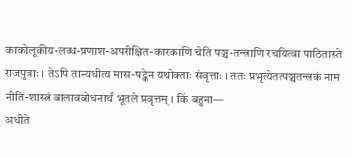काकोलूकीय-लब्ध-प्रणाश-अपरीक्षित-कारकाणि चेति पञ्च-तन्त्राणि रचयित्वा पाठितास्ते राजपुत्राः । तेऽपि तान्यधीत्य मास-षट्केन यथोक्ताः संवृत्ताः । ततः प्रभृत्येतत्पञ्चतन्त्रकं नाम नीति-शास्त्रं बालावबोधनार्थं भूतले प्रवृत्तम् । किं बहुना—
अधीते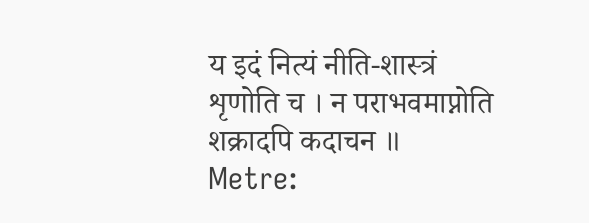य इदं नित्यं नीति-शास्त्रं शृणोति च । न पराभवमाप्नोति शक्रादपि कदाचन ॥
Metre: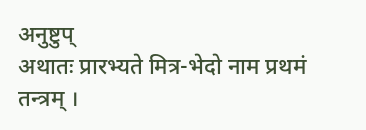अनुष्टुप्
अथातः प्रारभ्यते मित्र-भेदो नाम प्रथमं तन्त्रम् ।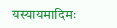यस्यायमादिमः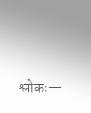श्लोकः—